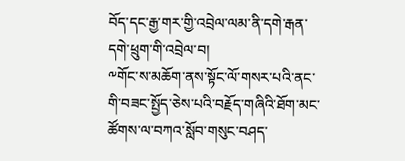བོད་དང་རྒྱ་གར་གྱི་འབྲེལ་ལམ་ནི་དགེ་རྒན་དགེ་ཕྲུག་གི་འབྲེལ་བ།
༸གོང་ས་མཆོག་ནས་སྟོང་ལོ་གསར་པའི་ནང་གི་བཟང་སྤྱོད་ཅེས་པའི་བརྗོད་གཞིའི་ཐོག་མང་ཚོགས་ལ་བཀའ་སློབ་གསུང་བཤད་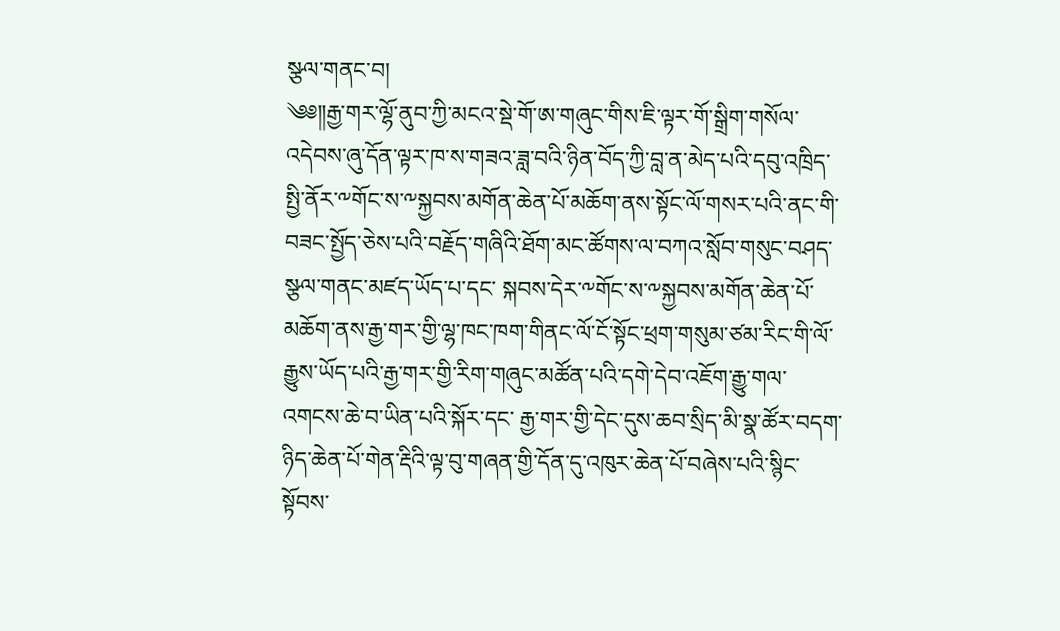སྩལ་གནང་བ།
༄༅༎རྒྱ་གར་ལྷོ་ནུབ་ཀྱི་མངའ་སྡེ་གོ་ཨ་གཞུང་གིས་ཇི་ལྟར་གོ་སྒྲིག་གསོལ་འདེབས་ཞུ་དོན་ལྟར་ཁ་ས་གཟའ་ཟླ་བའི་ཉིན་བོད་ཀྱི་བླ་ན་མེད་པའི་དབུ་འཁྲིད་སྤྱི་ནོར་༸གོང་ས་༸སྐྱབས་མགོན་ཆེན་པོ་མཆོག་ནས་སྟོང་ལོ་གསར་པའི་ནང་གི་བཟང་སྤྱོད་ཅེས་པའི་བརྗོད་གཞིའི་ཐོག་མང་ཚོགས་ལ་བཀའ་སློབ་གསུང་བཤད་སྩལ་གནང་མཛད་ཡོད་པ་དང་ སྐབས་དེར་༸གོང་ས་༸སྐྱབས་མགོན་ཆེན་པོ་མཆོག་ནས་རྒྱ་གར་གྱི་ལྷ་ཁང་ཁག་གིནང་ལོ་ངོ་སྟོང་ཕྲག་གསུམ་ཙམ་རིང་གི་ལོ་རྒྱུས་ཡོད་པའི་རྒྱ་གར་གྱི་རིག་གཞུང་མཚོན་པའི་དགེ་དེབ་འཇོག་རྒྱུ་གལ་འགངས་ཆེ་བ་ཡིན་པའི་སྐོར་དང་ རྒྱ་གར་གྱི་དེང་དུས་ཆབ་སྲིད་མི་སྣ་ཚོར་བདག་ཉིད་ཆེན་པོ་གེན་རྡིའི་ལྟ་བུ་གཞན་གྱི་དོན་དུ་འཁུར་ཆེན་པོ་བཞེས་པའི་སྙིང་སྟོབས་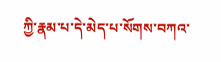ཀྱི་རྣམ་པ་དེ་མེད་པ་སོགས་བཀའ་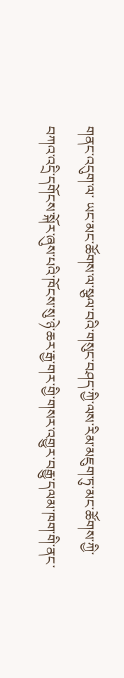གནང་འདུག་ལ་ ཡང་མང་ཚོགས་ལ་སྩལ་བའི་གསུང་བཤད་ཀྱི་ལས་རིམ་མཇུག་ཏུ་མང་ཚོགས་ཀྱི་བཀའ་འདྲི་དགོངས་སྐོར་ཞུས་པའི་ཁོངས་སུ་ཉེ་ཆར་རྒྱ་གར་གྱི་གསར་འགྱུར་བརྒྱུ་དལམ་ཁག་གི་ནང་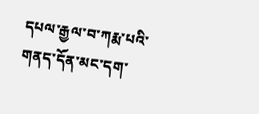དཔལ་རྒྱལ་བ་ཀརྨ་པའི་གནད་དོན་མང་དག་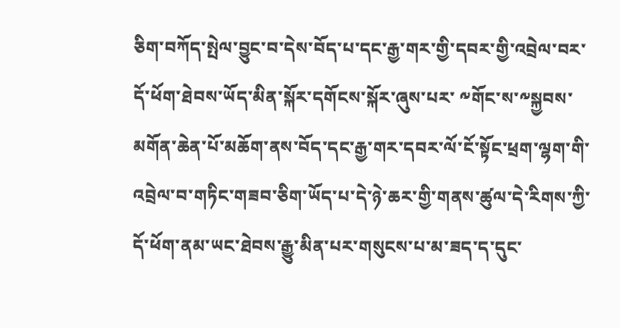ཅིག་བཀོད་སྤེལ་བྱུང་བ་དེས་བོད་པ་དང་རྒྱ་གར་གྱི་དབར་གྱི་འབྲེལ་བར་དོ་ཕོག་ཐེབས་ཡོད་མིན་སྐོར་དགོངས་སྐོར་ཞུས་པར་ ༸གོང་ས་༸སྐྱབས་མགོན་ཆེན་པོ་མཆོག་ནས་བོད་དང་རྒྱ་གར་དབར་ལོ་ངོ་སྟོང་ཕྲག་ལྷག་གི་འབྲེལ་བ་གཏིང་གཟབ་ཅིག་ཡོད་པ་དེ་ཉེ་ཆར་གྱི་གནས་ཚུལ་དེ་རིགས་ཀྱི་དོ་ཕོག་ནམ་ཡང་ཐེབས་རྒྱུ་མིན་པར་གསུངས་པ་མ་ཟད་ད་དུང་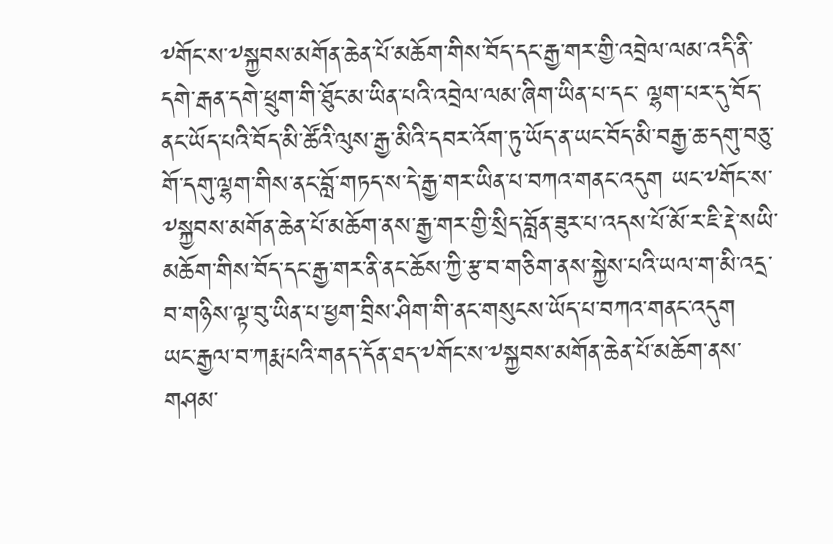༸གོང་ས་༸སྐྱབས་མགོན་ཆེན་པོ་མཆོག་གིས་བོད་དང་རྒྱ་གར་གྱི་འབྲེལ་ལམ་འདི་ནི་དགེ་རྒན་དགེ་ཕྲུག་གི་ཐོུང་མ་ཡིན་པའི་འབྲེལ་ལམ་ཞིག་ཡིན་པ་དང་ ལྷག་པར་དུ་བོད་ནང་ཡོད་པའི་བོད་མི་ཚོའི་ལུས་རྒྱ་མིའི་དབར་འོག་ཏུ་ཡོད་ན་ཡང་བོད་མི་བརྒྱ་ཆ་དགུ་བཅུ་གོ་དགུ་ལྷག་གིས་ནང་བློ་གཏད་ས་དེ་རྒྱ་གར་ཡིན་པ་བཀའ་གནང་འདུག ཡང་༸གོང་ས་༸སྐྱབས་མགོན་ཆེན་པོ་མཆོག་ནས་རྒྱ་གར་གྱི་སྲིད་བློན་ཟུར་པ་འདས་པོ་མོ་ར་ཇི་རྡེ་སཡི་མཆོག་གིས་བོད་དང་རྒྱ་གར་ནི་ནང་ཆོས་ཀྱི་རྩ་བ་གཅིག་ནས་སྐྱེས་པའི་ཡལ་ག་མི་འདྲ་བ་གཉིས་ལྟ་བུ་ཡིན་པ་ཕྱག་བྲིས་ཤིག་གི་ནང་གསུངས་ཡོད་པ་བཀའ་གནང་འདུག
ཡང་རྒྱལ་བ་ཀརྨ་པའི་གནད་དོན་ཐད་༸གོང་ས་༸སྐྱབས་མགོན་ཆེན་པོ་མཆོག་ནས་གཤམ་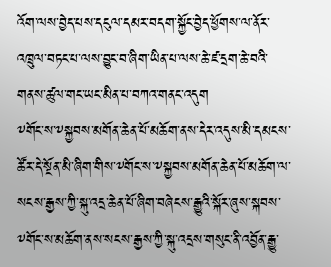འོག་ལས་བྱེད་པས་དངུལ་དམར་བདག་སྐྱོང་བྱེད་ཕྱོགས་ལ་ནོར་འཁྲུལ་བཏང་པ་ལས་བྱུང་བ་ཞིག་ཡིན་པ་ལས་ཆེ་ཛ་དྲག་ཆེ་བའི་གནས་ཚུལ་གང་ཡང་མིན་པ་བཀའ་གནང་འདུག
༸གོང་ས་༸སྐྱབས་མགོན་ཆེན་པོ་མཆོག་ནས་དེར་འདུས་མི་དམངས་ཚོར་དེ་སྔོན་མི་ཞིག་གིས་༸གོང་ས་༸སྐྱབས་མགོན་ཆེན་པོ་མཆོག་ལ་སངས་རྒྱས་ཀྱི་སྐུ་འདྲ་ཆེན་པོ་ཞིག་བཞེངས་རྒྱུའི་སྐོར་ཞུས་སྐབས་ ༸གོང་ས་མཆོག་ནས་སངས་རྒྱས་ཀྱི་སྐུ་འདྲས་གསུང་ནི་འབྱོན་རྒྱུ་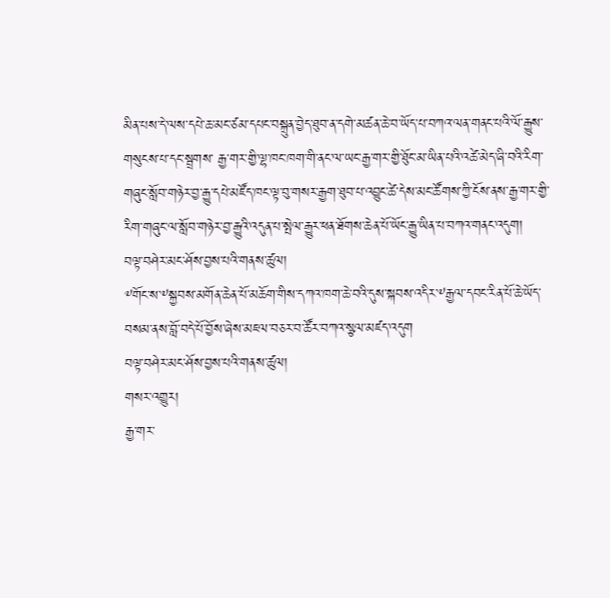མིན་པས་དེ་ལས་དཔེ་ཆ་མང་ཙམ་དཔང་བསྐྲུན་བྱེད་ཐུབ་ན་དགེ་མཚན་ཆེ་བ་ཡོད་པ་བཀའ་ལན་གནང་པའི་ལོ་རྒྱུས་གསུངས་པ་དང་སྦྲགས་ རྒྱ་གར་གྱི་ལྷ་ཁང་ཁག་གི་ནང་ལ་ཡང་རྒྱ་གར་གྱི་ཐོུང་མ་ཡིན་པའི་འཚེ་མེད་ཞི་བའི་རིག་གཞུང་སློབ་གཉེར་བྱ་རྒྱུ་དཔེ་མཛོད་ཁང་ལྟ་བུ་གསར་རྒྱག་ཐུབ་པ་འབྱུང་ཚེ་དེས་མང་ཚོགས་ཀྱི་ངོས་ནས་རྒྱ་གར་གྱི་རིག་གཞུང་ལ་སློབ་གཉེར་བྱ་རྒྱུའི་འདུན་པ་སྤེལ་རྒྱུར་ཕན་ཐོགས་ཆེན་པོ་ཡོང་རྒྱུ་ཡིན་པ་བཀའ་གནང་འདུག།
བལྟ་བཤེར་མང་ཤོས་བྱས་པའི་གནས་ཚུལ།
༸གོང་ས་༸སྐྱབས་མགོན་ཆེན་པོ་མཆོག་གིས་དཀའ་ཁག་ཆེ་བའི་དུས་སྐབས་འདིར་༸རྒྱལ་དབང་རིན་པོ་ཆེ་ཡོད་བསམ་ནས་བློ་བདེ་པོ་བྱོས་ཞེས་མཇལ་བཅར་བ་ཚོར་བཀའ་སྩལ་མཛད་འདུག
བལྟ་བཤེར་མང་ཤོས་བྱས་པའི་གནས་ཚུལ།
གསར་འགྱུར།
རྒྱ་གར་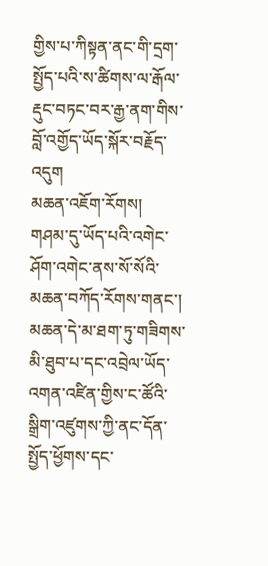གྱིས་པ་ཀིསྟན་ནང་གི་དྲག་སྤྱོད་པའི་ས་ཚིགས་ལ་རྒོལ་རྡུང་བཏང་བར་རྒྱ་ནག་གིས་བློ་འགྱོད་ཡོད་སྐོར་བརྗོད་འདུག
མཆན་འཇོག་རོགས།
གཤམ་དུ་ཡོད་པའི་འགེང་ཤོག་འགེང་ནས་སོ་སོའི་མཆན་བཀོད་རོགས་གནང་། མཆན་དེ་མ་ཐག་ཏུ་གཟིགས་མི་ཐུབ་པ་དང་འབྲེལ་ཡོད་འགན་འཛིན་གྱིས་ང་ཚོའི་སྒྲིག་འཛུགས་ཀྱི་ནང་དོན་སྤྱོད་ཕྱོགས་དང་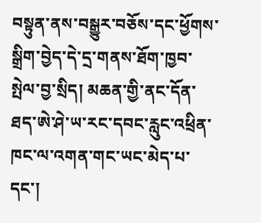བསྟུན་ནས་བསྒྱུར་བཅོས་དང་ཕྱོགས་སྒྲིག་བྱེད་དེ་དྲ་གནས་ཐོག་ཁྱབ་སྤེལ་བྱ་སྲིད། མཆན་གྱི་ནང་དོན་ཐད་ཨེ་ཤེ་ཡ་རང་དབང་རླུང་འཕྲིན་ཁང་ལ་འགན་གང་ཡང་མེད་པ་དང་།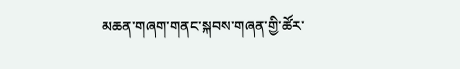མཆན་གཞག་གནང་སྐབས་གཞན་གྱི་ཚོར་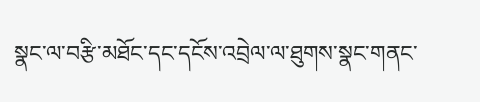སྣང་ལ་བརྩི་མཐོང་དང་དངོས་འབྲེལ་ལ་ཐུགས་སྣང་གནང་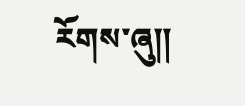རོགས་ཞུ༎